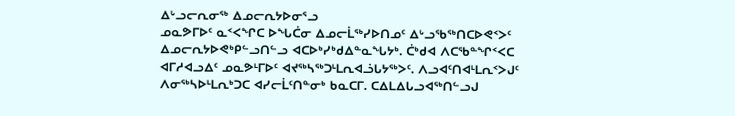ᐃᒡᓗᓕᕆᓂᖅ ᐃᓄᓕᕆᔭᐅᓂᕐᓗ
ᓄᓇᕗᒥᐅᑦ ᓇᑉᐸᖏᑕ ᐅᖓᑖᓂ ᐃᓄᓕᒫᖅᓯᐅᑎᓄᑦ ᐃᒡᓗᖃᖅᑎᑕᐅᕙᑉᐳᑦ ᐃᓄᓕᕆᔭᐅᕙᒃᑭᓪᓗᑎᓪᓗ ᐊᑕᐅᒃᓯᒃᑯᐃᓐᓇᖓᔭᒃ. ᑖᒃᑯᐊ ᐱᑕᖃᓐᖏᑉᐸᑕ ᐊᒥᓱᐊᓗᐃᑦ ᓄᓇᕗᒻᒥᐅᑦ ᐊᔪᖅᓴᖅᑐᒻᒪᕆᐊᓘᒐᔭᖅᐳᑦ. ᐱᓗᐊᑦᑎᐊᒻᒪᕆᑉᐳᒍᑦ ᐱᓂᖅᓴᐅᒻᒪᕆᒃᑐᑕ ᐊᓯᓕᒫᑦᑎᓐᓂᒃ ᑲᓇᑕᒥ. ᑕᐃᒪᐃᒐᓗᐊᖅᑎᓪᓗᒍ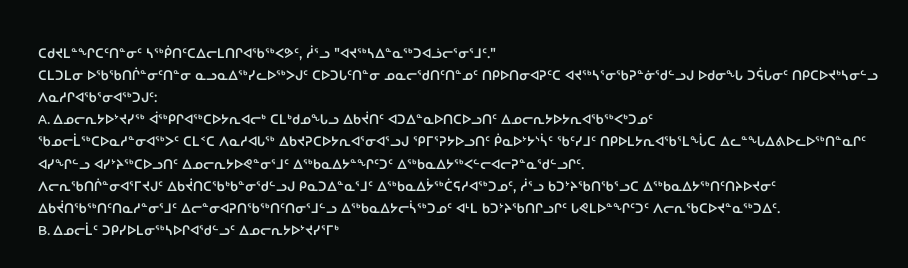ᑕᑯᔪᒪᓐᖏᑕᑦᑎᓐᓂᑦ ᓴᖅᑮᑎᑦᑕᐃᓕᒪᑎᒋᐊᖃᖅᐸᕗᑦ, ᓲᕐᓗ "ᐊᔪᖅᓴᐃᓐᓇᖅᑐᐊᓘᓕᕐᓂᕐᒧᑦ."
ᑕᒪᑐᒪᓂ ᐅᖃᖃᑎᒌᓐᓂᑦᑎᓐᓂ ᓇᓗᓇᐃᖅᓯᓚᐅᖅᐳᒍᑦ ᑕᐅᑐᒐᑦᑎᓐᓂ ᓄᓇᓕᖁᑎᑦᑎᓐᓄᑦ ᑎᑭᐅᑎᓂᐊᕈᑦᑕ ᐊᔪᖅᓴᕐᓂᖃᕈᓐᓃᖁᓪᓗᒍ ᐅᑯᓂᖓ ᑐᕌᒐᓂᑦ ᑎᑭᑕᐅᔪᒃᓴᓂᓪᓗ ᐱᓇᓱᒋᐊᖃᕐᓂᐊᖅᑐᒍᑦ:
A. ᐃᓄᓕᕆᔭᐅᔾᔪᓯᖅ ᐋᖅᑭᒋᐊᖅᑕᐅᔭᕆᐊᓕᒃ ᑕᒪᒃᑯᓄᖓᓗ ᐃᑲᔫᑎᑦ ᐊᑐᐃᓐᓇᐅᑎᑕᐅᓗᑎᑦ ᐃᓄᓕᕆᔭᐅᔭᕆᐊᖃᖅᐸᒃᑐᓄᑦ
ᖃᓄᓕᒫᖅᑕᐅᓇᓱᓐᓂᐊᖅᐳᑦ ᑕᒪᑉᑕ ᐱᓇᓱᐊᒐᖅ ᐃᑲᔪᕈᑕᐅᔭᕆᐊᕐᓂᐊᕐᓗᒍ ᕿᒥᕐᕈᔭᐅᓗᑎᑦ ᑮᓇᐅᔾᔭᔅᓵᑦ ᖃᑦᓯᒧᑦ ᑎᑭᐅᒪᔭᕆᐊᖃᕐᒪᖔᑕ ᐃᓚᓐᖓᐃᕕᐅᓚᐅᖅᑎᓐᓇᒋᑦ ᐊᓯᖏᓪᓗ ᐊᓯᔾᔨᖅᑕᐅᓗᑎᑦ ᐃᓄᓕᕆᔭᐅᕙᓐᓂᕐᒧᑦ ᐃᖅᑲᓇᐃᔭᓐᖏᑦᑐᑦ ᐃᖅᑲᓇᐃᔭᖅᐸᓪᓕᐊᓕᕈᓐᓇᖁᓪᓗᒋᑦ.
ᐱᓕᕆᖃᑎᒌᓐᓂᐊᕐᒥᔪᒍᑦ ᐃᑲᔫᑎᑕᖃᒃᑲᓐᓂᖁᓪᓗᒍ ᑭᓇᑐᐃᓐᓇᕐᒧᑦ ᐃᖅᑲᓇᐃᔮᖅᑖᕋᓱᐊᖅᑐᓄᑦ, ᓲᕐᓗ ᑲᑐᔾᔨᖃᑎᖃᕐᓗᑕ ᐃᖅᑲᓇᐃᔭᖅᑎᑦᑎᔨᐅᔪᓂᑦ ᐃᑲᔫᑎᖃᖅᑎᑦᑎᓇᓱᓐᓂᕐᒧᑦ ᐃᓕᓐᓂᐊᕈᑎᖃᖅᑎᑦᑎᓂᕐᒧᓪᓗ ᐃᖅᑲᓇᐃᔭᓕᓵᖅᑐᓄᑦ ᐊᒻᒪ ᑲᑐᔾᔨᖃᑎᒋᓗᒋᑦ ᒐᕙᒪᐅᓐᖏᑦᑐᑦ ᐱᓕᕆᖃᑕᐅᔪᓐᓇᖅᑐᐃᑦ.
B. ᐃᓄᓕᒫᑦ ᑐᑭᓯᐅᒪᓂᖅᓴᐅᒋᐊᖁᓪᓗᑦ ᐃᓄᓕᕆᔭᐅᔾᔪᓯᕐᒥᒃ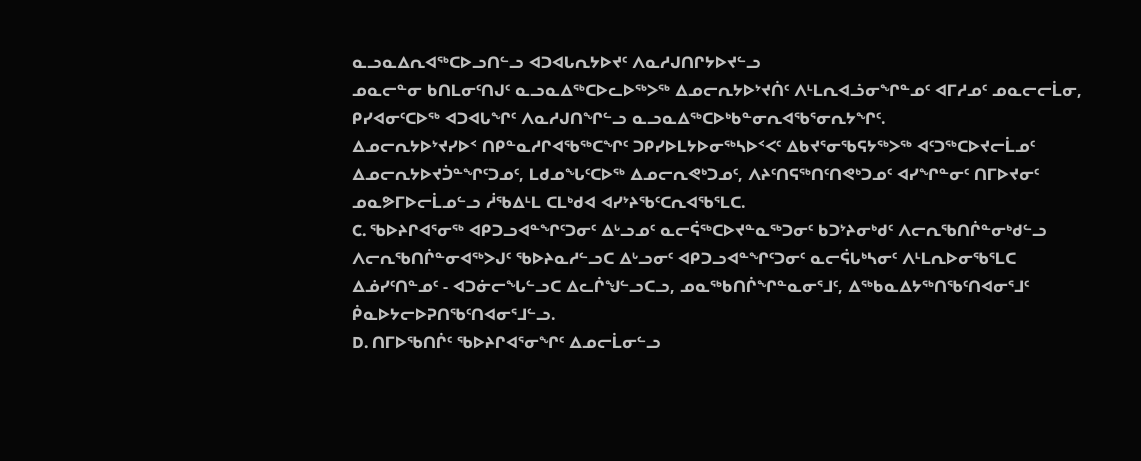ᓇᓗᓇᐃᕆᐊᖅᑕᐅᓗᑎᓪᓗ ᐊᑐᐊᒐᕆᔭᐅᔪᑦ ᐱᓇᓱᒍᑎᒋᔭᐅᔪᓪᓗ
ᓄᓇᓕᓐᓂ ᑲᑎᒪᓂᑦᑎᒍᑦ ᓇᓗᓇᐃᖅᑕᐅᓚᐅᖅᐳᖅ ᐃᓄᓕᕆᔭᐅᔾᔪᑏᑦ ᐱᒻᒪᕆᐊᓘᓂᖏᓐᓄᑦ ᐊᒥᓱᓄᑦ ᓄᓇᓕᓕᒫᓂ, ᑭᓯᐊᓂᑦᑕᐅᖅ ᐊᑐᐊᒐᖏᑦ ᐱᓇᓱᒍᑎᖏᓪᓗ ᓇᓗᓇᐃᖅᑕᐅᒃᑲᓐᓂᕆᐊᖃᕐᓂᕆᔭᖏᑦ.
ᐃᓄᓕᕆᔭᐅᔾᔪᓯᐅᑉ ᑎᑭᓐᓇᓱᒋᐊᖃᖅᑕᖏᑦ ᑐᑭᓯᐅᒪᔭᐅᓂᖅᓴᐅᑉᐸᑦ ᐃᑲᔪᕐᓂᖃᕋᔭᖅᐳᖅ ᐊᑦᑐᖅᑕᐅᔪᓕᒫᓄᑦ ᐃᓄᓕᕆᔭᐅᔪᑑᓐᖏᑦᑐᓄᑦ, ᒪᑯᓄᖓᑦᑕᐅᖅ ᐃᓄᓕᕆᕙᒃᑐᓄᑦ, ᐱᔨᑦᑎᕋᖅᑎᑦᑎᕙᒃᑐᓄᑦ ᐊᓯᖏᓐᓂᑦ ᑎᒥᐅᔪᓂᑦ ᓄᓇᕗᒥᐅᓕᒫᓄᓪᓗ ᓲᖃᐃᒻᒪ ᑕᒪᒃᑯᐊ ᐊᓯᔾᔨᖃᑦᑕᕆᐊᖃᕐᒪᑕ.
C. ᖃᐅᔨᒋᐊᕐᓂᖅ ᐊᑭᑐᓗᐊᓐᖏᑦᑐᓂᑦ ᐃᒡᓗᓄᑦ ᓇᓕᕌᖅᑕᐅᔪᓐᓇᖅᑐᓂᑦ ᑲᑐᔾᔨᓂᒃᑯᑦ ᐱᓕᕆᖃᑎᒌᓐᓂᒃᑯᓪᓗ
ᐱᓕᕆᖃᑎᒌᓐᓂᐊᖅᐳᒍᑦ ᖃᐅᔨᓇᓱᓪᓗᑕ ᐃᒡᓗᓂᑦ ᐊᑭᑐᓗᐊᓐᖏᑦᑐᓂᑦ ᓇᓕᕌᒐᒃᓴᓂᑦ ᐱᒻᒪᕆᐅᓂᖃᕐᒪᑕ ᐃᓅᓯᑦᑎᓐᓄᑦ - ᐊᑐᓃᓕᖓᓪᓗᑕ ᐃᓚᒌᖑᓪᓗᑕᓗ, ᓄᓇᖅᑲᑎᒌᖏᓐᓇᓂᕐᒧᑦ, ᐃᖅᑲᓇᐃᔭᖅᑎᖃᑦᑎᐊᓂᕐᒧᑦ ᑮᓇᐅᔭᓕᐅᕈᑎᖃᑦᑎᐊᓂᕐᒧᓪᓗ.
D. ᑎᒥᐅᖃᑎᒌᑦ ᖃᐅᔨᒋᐊᕐᓂᖏᑦ ᐃᓄᓕᒫᓂᓪᓗ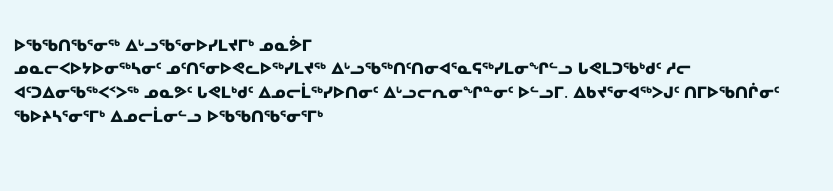ᐅᖃᖃᑎᖃᕐᓂᖅ ᐃᒡᓗᖃᕐᓂᐅᓯᒪᔪᒥᒃ ᓄᓇᕘᒥ
ᓄᓇᓕᐸᐅᔭᐅᓂᖅᓴᓂᑦ ᓄᑦᑎᕐᓂᐅᕙᓚᐅᖅᓯᒪᔪᖅ ᐃᒡᓗᖃᖅᑎᑦᑎᓂᐊᕐᓇᕋᖅᓯᒪᓂᖏᓪᓗ ᒐᕙᒪᑐᖃᒃᑯᑦ ᓱᓕ ᐊᑦᑐᐃᓂᖃᖅᐸᑉᐳᖅ ᓄᓇᕗᑦ ᒐᕙᒪᒃᑯᑦ ᐃᓄᓕᒫᖅᓯᐅᑎᓂᑦ ᐃᒡᓗᓕᕆᓂᖏᓐᓂᑦ ᐅᓪᓗᒥ. ᐃᑲᔪᕐᓂᐊᖅᐳᒍᑦ ᑎᒥᐅᖃᑎᒌᓂᑦ ᖃᐅᔨᓴᕐᓂᕐᒥᒃ ᐃᓄᓕᒫᓂᓪᓗ ᐅᖃᖃᑎᖃᕐᓂᕐᒥᒃ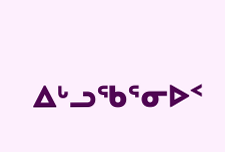ᐃᒡᓗᖃᕐᓂᐅᑉ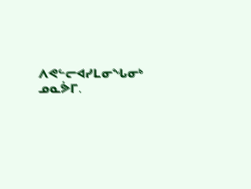ᐱᕙᓪᓕᐊᓯᒪᓂᖓᓂᒃ ᓄᓇᕘᒥ.